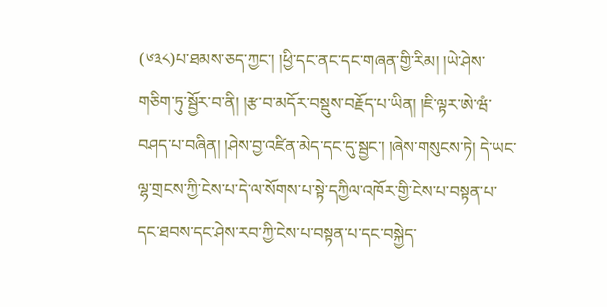(༦༣༨)པ་ཐམས་ཅད་ཀྱང་། །ཕྱི་དང་ནང་དང་གཞན་གྱི་རིམ། །ཡེ་ཤེས་གཅིག་ཏུ་སྦྱོར་བ་ནི། །རྩ་བ་མདོར་བསྡུས་བརྗོད་པ་ཡིན། །ཇི་ལྟར་ཨེ་ཝཾ་བཤད་པ་བཞིན། །ཤེས་བྱ་འཛིན་མེད་དང་དུ་སྦྱང་། །ཞེས་གསུངས་ཏེ། དེ་ཡང་ལྷ་གྲངས་ཀྱི་ངེས་པ་དེ་ལ་སོགས་པ་སྟེ་དཀྱིལ་འཁོར་གྱི་ངེས་པ་བསྟན་པ་དང་ཐབས་དང་ཤེས་རབ་ཀྱི་ངེས་པ་བསྟན་པ་དང་བསྐྱེད་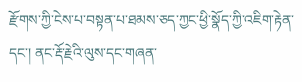རྫོགས་ཀྱི་ངེས་པ་བསྟན་པ་ཐམས་ཅད་ཀྱང་ཕྱི་སྣོད་ཀྱི་འཇིག་རྟེན་དང་། ནང་རྡོ་རྗེའི་ལུས་དང་གཞན་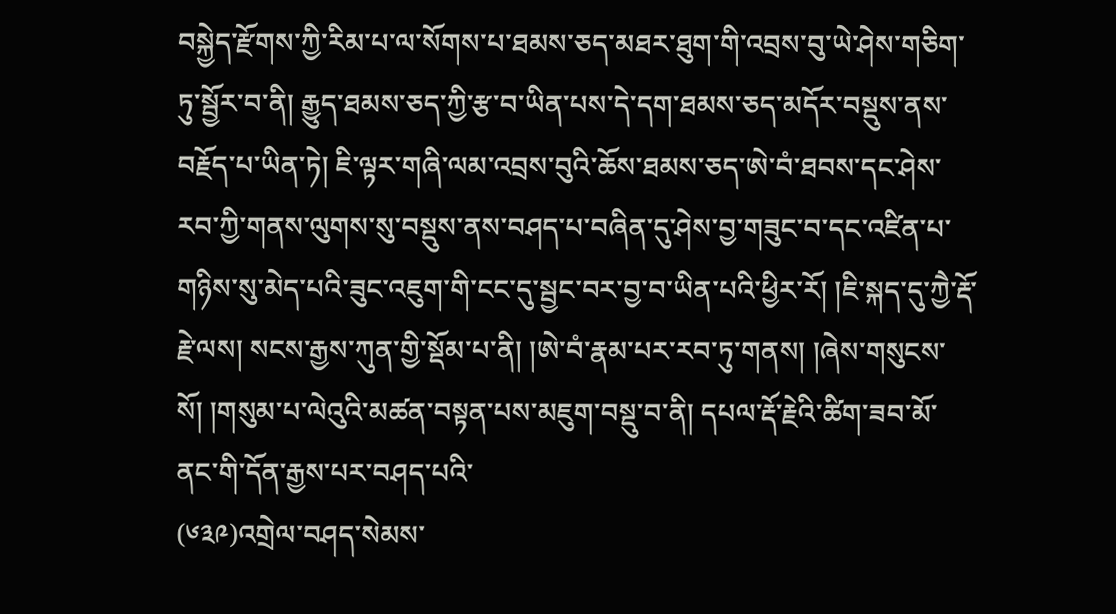བསྐྱེད་རྫོགས་ཀྱི་རིམ་པ་ལ་སོགས་པ་ཐམས་ཅད་མཐར་ཐུག་གི་འབྲས་བུ་ཡེ་ཤེས་གཅིག་ཏུ་སྦྱོར་བ་ནི། རྒྱུད་ཐམས་ཅད་ཀྱི་རྩ་བ་ཡིན་པས་དེ་དག་ཐམས་ཅད་མདོར་བསྡུས་ནས་བརྗོད་པ་ཡིན་ཏེ། ཇི་ལྟར་གཞི་ལམ་འབྲས་བུའི་ཆོས་ཐམས་ཅད་ཨེ་བཾ་ཐབས་དང་ཤེས་རབ་ཀྱི་གནས་ལུགས་སུ་བསྡུས་ནས་བཤད་པ་བཞིན་དུ་ཤེས་བྱ་གཟུང་བ་དང་འཛིན་པ་གཉིས་སུ་མེད་པའི་ཟུང་འཇུག་གི་ངང་དུ་སྦྱང་བར་བྱ་བ་ཡིན་པའི་ཕྱིར་རོ། །ཇི་སྐད་དུ་ཀྱཻ་རྡོ་རྗེ་ལས། སངས་རྒྱས་ཀུན་གྱི་སྡོམ་པ་ནི། །ཨེ་བཾ་རྣམ་པར་རབ་ཏུ་གནས། །ཞེས་གསུངས་སོ། །གསུམ་པ་ལེའུའི་མཚན་བསྟན་པས་མཇུག་བསྡུ་བ་ནི། དཔལ་རྡོ་རྗེའི་ཚིག་ཟབ་མོ་ནང་གི་དོན་རྒྱས་པར་བཤད་པའི་
(༦༣༩)འགྲེལ་བཤད་སེམས་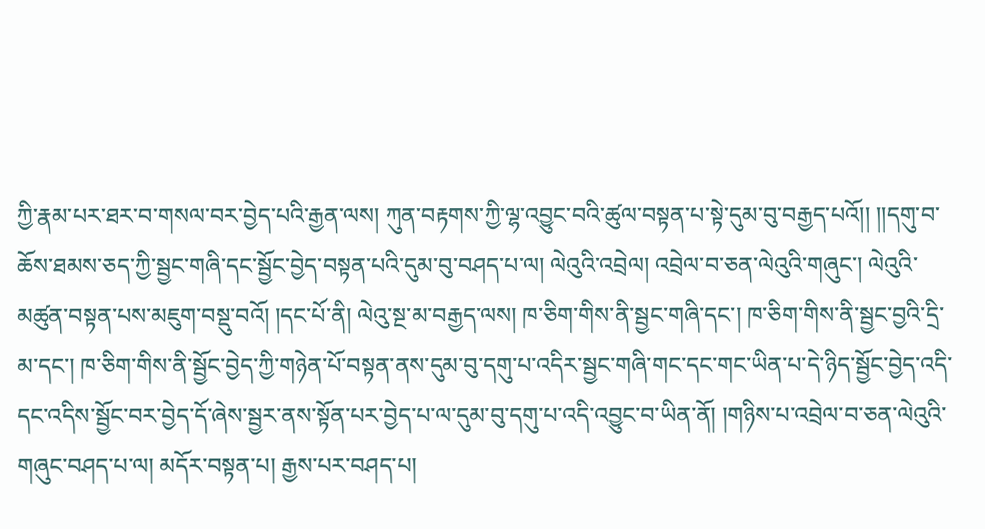ཀྱི་རྣམ་པར་ཐར་བ་གསལ་བར་བྱེད་པའི་རྒྱན་ལས། ཀུན་བརྟགས་ཀྱི་ལྷ་འབྱུང་བའི་ཚུལ་བསྟན་པ་སྟེ་དུམ་བུ་བརྒྱད་པའོ།། །།དགུ་བ་ཆོས་ཐམས་ཅད་ཀྱི་སྦྱང་གཞི་དང་སྦྱོང་བྱེད་བསྟན་པའི་དུམ་བུ་བཤད་པ་ལ། ལེའུའི་འབྲེལ། འབྲེལ་བ་ཅན་ལེའུའི་གཞུང་། ལེའུའི་མཚུན་བསྟན་པས་མཇུག་བསྡུ་བའོ། །དང་པོ་ནི། ལེའུ་སྔ་མ་བརྒྱད་ལས། ཁ་ཅིག་གིས་ནི་སྦྱང་གཞི་དང་། ཁ་ཅིག་གིས་ནི་སྦྱང་བྱའི་དྲི་མ་དང་། ཁ་ཅིག་གིས་ནི་སྦྱོང་བྱེད་ཀྱི་གཉེན་པོ་བསྟན་ནས་དུམ་བུ་དགུ་པ་འདིར་སྦྱང་གཞི་གང་དང་གང་ཡིན་པ་དེ་ཉིད་སྦྱོང་བྱེད་འདི་དང་འདིས་སྦྱོང་བར་བྱེད་དོ་ཞེས་སྦྱར་ནས་སྟོན་པར་བྱེད་པ་ལ་དུམ་བུ་དགུ་པ་འདི་འབྱུང་བ་ཡིན་ནོ། །གཉིས་པ་འབྲེལ་བ་ཅན་ལེའུའི་གཞུང་བཤད་པ་ལ། མདོར་བསྟན་པ། རྒྱས་པར་བཤད་པ།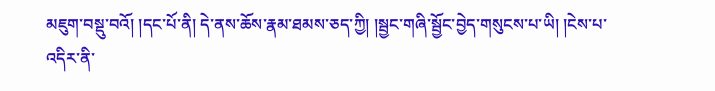མཇུག་བསྡུ་བའོ། །དང་པོ་ནི། དེ་ནས་ཆོས་རྣམ་ཐམས་ཅད་ཀྱི། །སྦྱང་གཞི་སྦྱོང་བྱེད་གསུངས་པ་ཡི། །ངེས་པ་འདིར་ནི་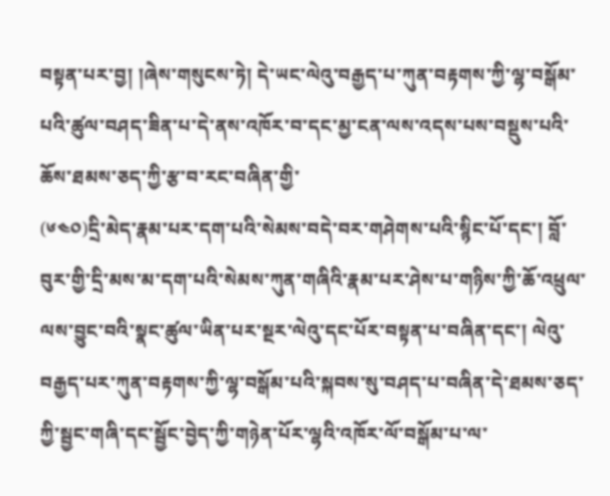བསྟན་པར་བྱ། །ཞེས་གསུངས་ཏེ། དེ་ཡང་ལེའུ་བརྒྱད་པ་ཀུན་བརྟགས་ཀྱི་ལྷ་བསྒོམ་པའི་ཚུལ་བཤད་ཟིན་པ་དེ་ནས་འཁོར་བ་དང་མྱ་ངན་ལས་འདས་པས་བསྡུས་པའི་ཆོས་ཐམས་ཅད་ཀྱི་རྩ་བ་རང་བཞིན་གྱི་
(༦༤༠)དྲི་མེད་རྣམ་པར་དག་པའི་སེམས་བདེ་བར་གཤེགས་པའི་སྙིང་པོ་དང་། བློ་བུར་གྱི་དྲི་མས་མ་དག་པའི་སེམས་ཀུན་གཞིའི་རྣམ་པར་ཤེས་པ་གཉིས་ཀྱི་ཆོ་འཕྲུལ་ལས་བྱུང་བའི་སྣང་ཚུལ་ཡིན་པར་སྔར་ལེའུ་དང་པོར་བསྟན་པ་བཞིན་དང་། ལེའུ་བརྒྱད་པར་ཀུན་བརྟགས་ཀྱི་ལྷ་བསྒོམ་པའི་སྐབས་སུ་བཤད་པ་བཞིན་དེ་ཐམས་ཅད་ཀྱི་སྦྱང་གཞི་དང་སྦྱོང་བྱེད་ཀྱི་གཉེན་པོར་ལྷའི་འཁོར་ལོ་བསྒོམ་པ་ལ་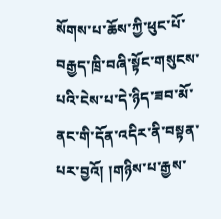སོགས་པ་ཆོས་ཀྱི་ཕུང་པོ་བརྒྱད་ཁྲི་བཞི་སྟོང་གསུངས་པའི་ངེས་པ་དེ་ཉིད་ཟབ་མོ་ནང་གི་དོན་འདིར་ནི་བསྟན་པར་བྱའོ། །གཉིས་པ་རྒྱས་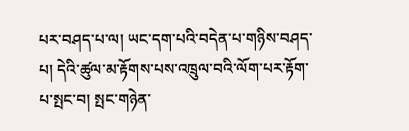པར་བཤད་པ་ལ། ཡང་དག་པའི་བདེན་པ་གཉིས་བཤད་པ། དེའི་ཚུལ་མ་རྟོགས་པས་འཁྲུལ་བའི་ལོག་པར་རྟོག་པ་སྤང་བ། སྤང་གཉེན་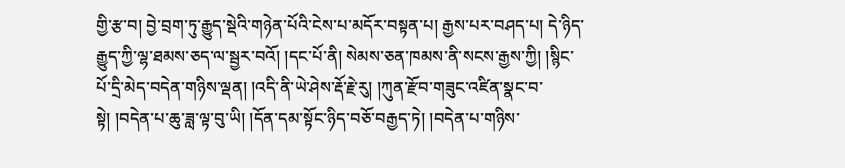གྱི་རྩ་བ། བྱེ་བྲག་ཏུ་རྒྱུད་སྡེའི་གཉེན་པོའི་ངེས་པ་མདོར་བསྟན་པ། རྒྱས་པར་བཤད་པ། དེ་ཉིད་རྒྱུད་ཀྱི་ལྷ་ཐམས་ཅད་ལ་སྦྱར་བའོ། །དང་པོ་ནི། སེམས་ཅན་ཁམས་ནི་སངས་རྒྱས་ཀྱི། །སྙིང་པོ་དྲི་མེད་བདེན་གཉིས་ལྡན། །འདི་ནི་ཡེ་ཤེས་རྡོ་རྗེ་རུ། །ཀུན་རྫོབ་གཟུང་འཛིན་སྣང་བ་སྟེ། །བདེན་པ་ཆུ་ཟླ་ལྟ་བུ་ཡི། །དོན་དམ་སྟོང་ཉིད་བཅོ་བརྒྱད་ཏེ། །བདེན་པ་གཉིས་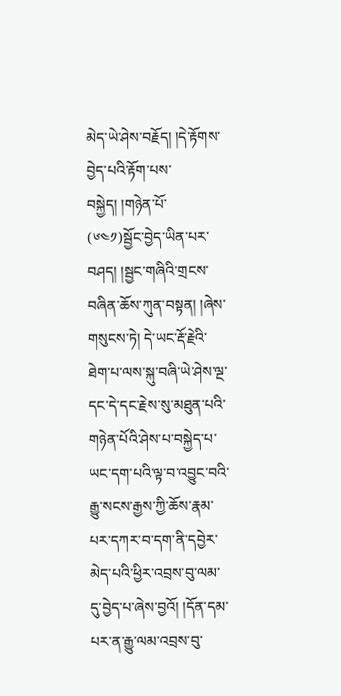མེད་ཡེ་ཤེས་བརྗོད། །དེ་རྟོགས་བྱེད་པའི་རྟོག་པས་བསྐྱེད། །གཉེན་པོ་
(༦༤༡)སྦྱོང་བྱེད་ཡིན་པར་བཤད། །སྦྱང་གཞིའི་གྲངས་བཞིན་ཆོས་ཀུན་བསྟན། །ཞེས་གསུངས་ཏེ། དེ་ཡང་རྡོ་རྗེའི་ཐེག་པ་ལས་སྐུ་བཞི་ཡེ་ཤེས་ལྔ་དང་དེ་དང་རྗེས་སུ་མཐུན་པའི་གཉེན་པོའི་ཤེས་པ་བསྐྱེད་པ་ཡང་དག་པའི་ལྟ་བ་འབྱུང་བའི་རྒྱུ་སངས་རྒྱས་ཀྱི་ཆོས་རྣམ་པར་དཀར་བ་དག་ནི་དབྱེར་མེད་པའི་ཕྱིར་འབྲས་བུ་ལམ་དུ་བྱེད་པ་ཞེས་བྱའོ། །དོན་དམ་པར་ན་རྒྱུ་ལམ་འབྲས་བུ་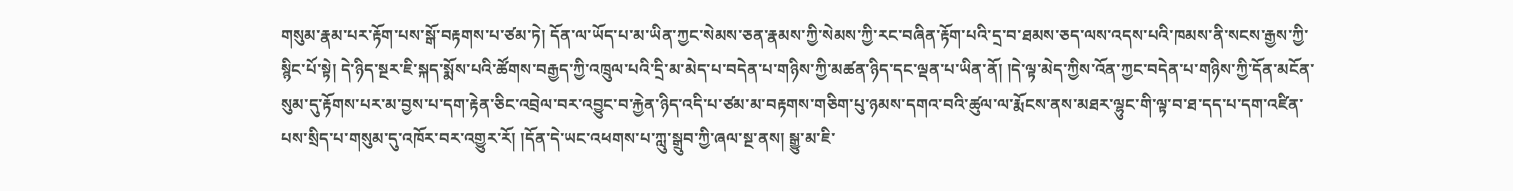གསུམ་རྣམ་པར་རྟོག་པས་སྒོ་བརྟགས་པ་ཙམ་ཏེ། དོན་ལ་ཡོད་པ་མ་ཡིན་ཀྱང་སེམས་ཅན་རྣམས་ཀྱི་སེམས་ཀྱི་རང་བཞིན་རྟོག་པའི་དྲ་བ་ཐམས་ཅད་ལས་འདས་པའི་ཁམས་ནི་སངས་རྒྱས་ཀྱི་སྙིང་པོ་སྟེ། དེ་ཉིད་སྔར་ཇི་སྐད་སྨོས་པའི་ཚོགས་བརྒྱད་ཀྱི་འཁྲུལ་པའི་དྲི་མ་མེད་པ་བདེན་པ་གཉིས་ཀྱི་མཚན་ཉིད་དང་ལྡན་པ་ཡིན་ནོ། །དེ་ལྟ་མེད་ཀྱིས་འོན་ཀྱང་བདེན་པ་གཉིས་ཀྱི་དོན་མངོན་སུམ་དུ་རྟོགས་པར་མ་བྱས་པ་དག་རྟེན་ཅིང་འབྲེལ་བར་འབྱུང་བ་རྐྱེན་ཉིད་འདི་པ་ཙམ་མ་བརྟགས་གཅིག་པུ་ཉམས་དགའ་བའི་ཚུལ་ལ་རྨོངས་ནས་མཐར་ལྷུང་གི་ལྟ་བ་ཐ་དད་པ་དག་འཛིན་པས་སྲིད་པ་གསུམ་དུ་འཁོར་བར་འགྱུར་རོ། །དོན་དེ་ཡང་འཕགས་པ་ཀླུ་སྒྲུབ་ཀྱི་ཞལ་སྔ་ནས། སྒྱུ་མ་ཇི་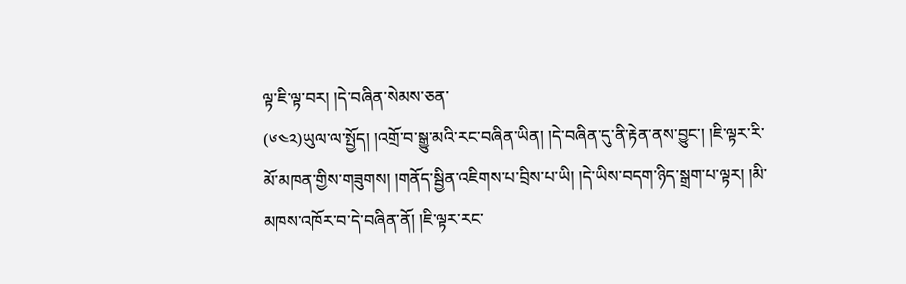ལྟ་ཇི་ལྟ་བར། །དེ་བཞིན་སེམས་ཅན་
(༦༤༢)ཡུལ་ལ་སྤྱོད། །འགྲོ་བ་སྒྱུ་མའི་རང་བཞིན་ཡིན། །དེ་བཞིན་དུ་ནི་རྟེན་ནས་བྱུང་། །ཇི་ལྟར་རི་མོ་མཁན་གྱིས་གཟུགས། །གནོད་སྦྱིན་འཇིགས་པ་བྲིས་པ་ཡི། །དེ་ཡིས་བདག་ཉིད་སྒྲག་པ་ལྟར། །མི་མཁས་འཁོར་བ་དེ་བཞིན་ནོ། །ཇི་ལྟར་རང་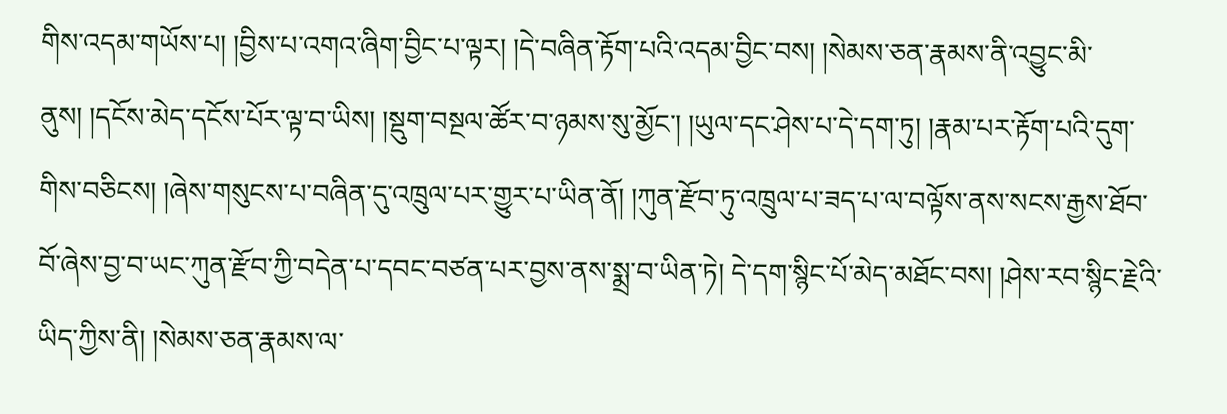གིས་འདམ་གཡོས་པ། །བྱིས་པ་འགའ་ཞིག་བྱིང་པ་ལྟར། །དེ་བཞིན་རྟོག་པའི་འདམ་བྱིང་བས། །སེམས་ཅན་རྣམས་ནི་འབྱུང་མི་ནུས། །དངོས་མེད་དངོས་པོར་ལྟ་བ་ཡིས། །སྡུག་བསྔལ་ཚོར་བ་ཉམས་སུ་མྱོང་། །ཡུལ་དང་ཤེས་པ་དེ་དག་ཏུ། །རྣམ་པར་རྟོག་པའི་དུག་གིས་བཅིངས། །ཞེས་གསུངས་པ་བཞིན་དུ་འཁྲུལ་པར་གྱུར་པ་ཡིན་ནོ། །ཀུན་རྫོབ་ཏུ་འཁྲུལ་པ་ཟད་པ་ལ་བལྟོས་ནས་སངས་རྒྱས་ཐོབ་བོ་ཞེས་བྱ་བ་ཡང་ཀུན་རྫོབ་ཀྱི་བདེན་པ་དབང་བཙན་པར་བྱས་ནས་སྨྲ་བ་ཡིན་ཏེ། དེ་དག་སྙིང་པོ་མེད་མཐོང་བས། །ཤེས་རབ་སྙིང་རྗེའི་ཡིད་ཀྱིས་ནི། །སེམས་ཅན་རྣམས་ལ་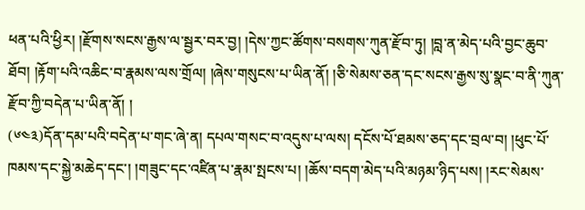ཕན་པའི་ཕྱིར། །རྫོགས་སངས་རྒྱས་ལ་སྦྱར་བར་བྱ། །དེས་ཀྱང་ཚོགས་བསགས་ཀུན་རྫོབ་ཏུ། །བླ་ན་མེད་པའི་བྱང་ཆུབ་ཐོབ། །རྟོག་པའི་འཆིང་བ་རྣམས་ལས་གྲོལ། །ཞེས་གསུངས་པ་ཡིན་ནོ། །ཅི་སེམས་ཅན་དང་སངས་རྒྱས་སུ་སྣང་བ་ནི་ཀུན་རྫོབ་ཀྱི་བདེན་པ་ཡིན་ནོ། །
(༦༤༣)དོན་དམ་པའི་བདེན་པ་གང་ཞེ་ན། དཔལ་གསང་བ་འདུས་པ་ལས། དངོས་པོ་ཐམས་ཅད་དང་བྲལ་བ། །ཕུང་པོ་ཁམས་དང་སྐྱེ་མཆེད་དང་། །གཟུང་དང་འཛིན་པ་རྣམ་སྤངས་པ། །ཆོས་བདག་མེད་པའི་མཉམ་ཉིད་པས། །རང་སེམས་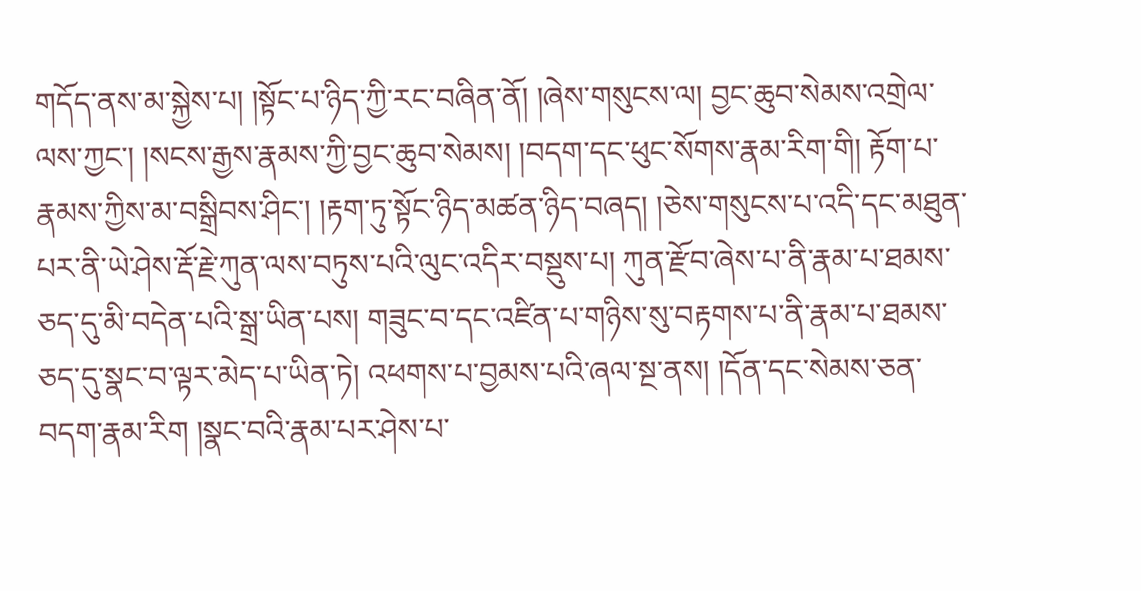གདོད་ནས་མ་སྐྱེས་པ། །སྟོང་པ་ཉིད་ཀྱི་རང་བཞིན་ནོ། །ཞེས་གསུངས་ལ། བྱང་ཆུབ་སེམས་འགྲེལ་ལས་ཀྱང་། །སངས་རྒྱས་རྣམས་ཀྱི་བྱང་ཆུབ་སེམས། །བདག་དང་ཕུང་སོགས་རྣམ་རིག་གི། རྟོག་པ་རྣམས་ཀྱིས་མ་བསྒྲིབས་ཤིང་། །རྟག་ཏུ་སྟོང་ཉིད་མཚན་ཉིད་བཞད། །ཅེས་གསུངས་པ་འདི་དང་མཐུན་པར་ནི་ཡེ་ཤེས་རྡོ་རྗེ་ཀུན་ལས་བཏུས་པའི་ལུང་འདིར་བསྡུས་པ། ཀུན་རྫོབ་ཞེས་པ་ནི་རྣམ་པ་ཐམས་ཅད་དུ་མི་བདེན་པའི་སྒྲ་ཡིན་པས། གཟུང་བ་དང་འཛིན་པ་གཉིས་སུ་བརྟགས་པ་ནི་རྣམ་པ་ཐམས་ཅད་དུ་སྣང་བ་ལྟར་མེད་པ་ཡིན་ཏེ། འཕགས་པ་བྱམས་པའི་ཞལ་སྔ་ནས། །དོན་དང་སེམས་ཅན་བདག་རྣམ་རིག །སྣང་བའི་རྣམ་པར་ཤེས་པ་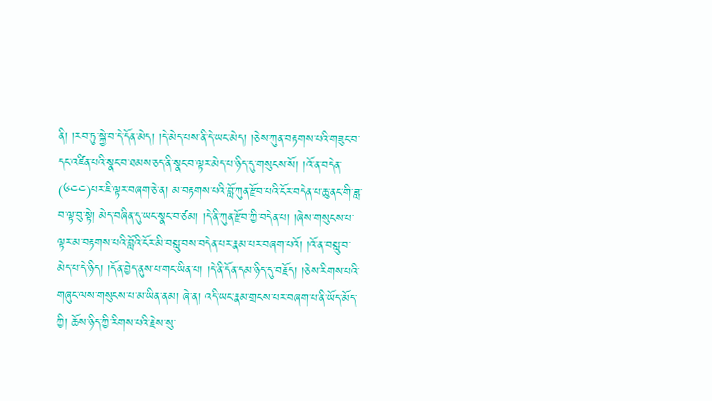ནི། །རབ་ཏུ་སྐྱེ་བ་དེ་དོན་མེད། །དེ་མེད་པས་ནི་དེ་ཡང་མེད། །ཅེས་ཀུན་བརྟགས་པའི་གཟུང་བ་དང་འཛིན་པའི་སྣང་བ་ཐམས་ཅད་ནི་སྣང་བ་ལྟར་མེད་པ་ཉིད་དུ་གསུངས་སོ། །འོ་ན་བདེན་
(༦༤༤)པར་ཇི་ལྟར་བཞག་ཅེ་ན། མ་བརྟགས་པའི་བློ་ཀུན་རྫོབ་པའི་ངོར་བདེན་པ་ཆུ་ནང་གི་ཟླ་བ་ལྟ་བུ་སྟེ། མེད་བཞིན་དུ་ཡང་སྣང་བ་ཙམ། །དེ་ནི་ཀུན་རྫོབ་ཀྱི་བདེན་པ། །ཞེས་གསུངས་པ་ལྟར་མ་བརྟགས་པའི་བློའི་ངོར་མི་བསླུ་བས་བདེན་པར་རྣམ་པར་བཞག་པའོ། །འོ་ན་བསླུ་བ་མེད་པ་དེ་ཉིད། །དོན་བྱེད་ནུས་པ་གང་ཡིན་པ། །དེ་ནི་དོན་དམ་ཉིད་དུ་བརྗོད། །ཅེས་རིགས་པའི་གཞུང་ལས་གསུངས་པ་མ་ཡིན་ནམ། ཞེ་ན། འདི་ཡང་རྣམ་གྲངས་པར་བཞག་པ་ནི་ཡོད་མོད་ཀྱི། ཆོས་ཉིད་ཀྱི་རིགས་པའི་རྗེས་སུ་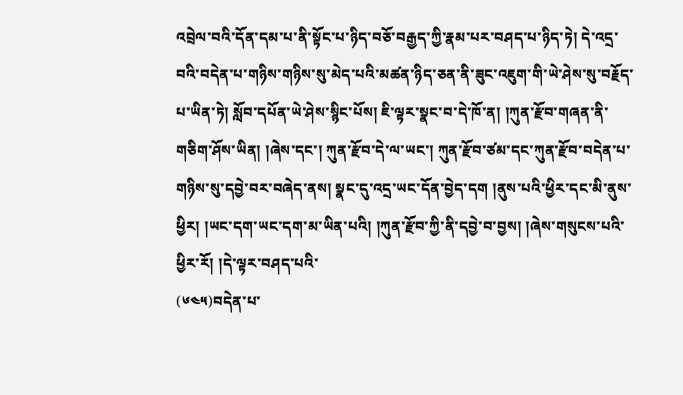འབྲེལ་བའི་དོན་དམ་པ་ནི་སྟོང་པ་ཉིད་བཅོ་བརྒྱད་ཀྱི་རྣམ་པར་བཤད་པ་ཉིད་ཏེ། དེ་འདྲ་བའི་བདེན་པ་གཉིས་གཉིས་སུ་མེད་པའི་མཚན་ཉིད་ཅན་ནི་ཟུང་འཇུག་གི་ཡེ་ཤེས་སུ་བརྗོད་པ་ཡིན་ཏེ། སློབ་དཔོན་ཡེ་ཤེས་སྙིང་པོས། ཇི་ལྟར་སྣང་བ་དེ་ཁོ་ན། །ཀུན་རྫོབ་གཞན་ནི་གཅིག་ཤོས་ཡིན། །ཞེས་དང་། ཀུན་རྫོབ་དེ་ལ་ཡང་། ཀུན་རྫོབ་ཙམ་དང་ཀུན་རྫོབ་བདེན་པ་གཉིས་སུ་དབྱེ་བར་བཞེད་ནས། སྣང་དུ་འདྲ་ཡང་དོན་བྱེད་དག །ནུས་པའི་ཕྱིར་དང་མི་ནུས་ཕྱིར། །ཡང་དག་ཡང་དག་མ་ཡིན་པའི། །ཀུན་རྫོབ་ཀྱི་ནི་དབྱེ་བ་བྱས། །ཞེས་གསུངས་པའི་ཕྱིར་རོ། །དེ་ལྟར་བཤད་པའི་
(༦༤༥)བདེན་པ་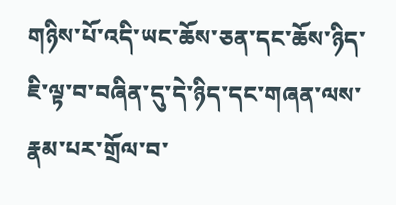གཉིས་པོ་འདི་ཡང་ཆོས་ཅན་དང་ཆོས་ཉིད་ཇི་ལྟ་བ་བཞིན་དུ་དེ་ཉིད་དང་གཞན་ལས་རྣམ་པར་གྲོལ་བ་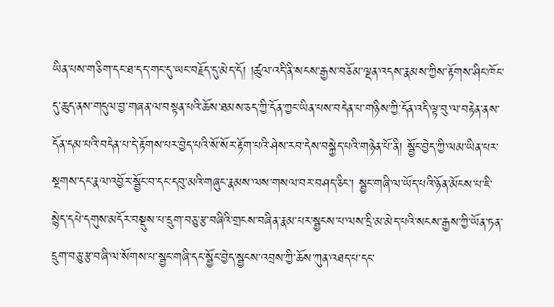ཡིན་པས་གཅིག་དང་ཐ་དད་གང་དུ་ཡང་བརྗོད་དུ་མེད་དོ། །ཚུལ་འདི་ནི་སངས་རྒྱས་བཅོམ་ལྡན་འདས་རྣམས་ཀྱིས་རྟོགས་ཤིང་ཁོང་དུ་ཆུད་ནས་གདུལ་བྱ་གཞན་ལ་བསྟན་པའི་ཆོས་ཐམས་ཅད་ཀྱི་དོན་ཀྱང་ཡིན་པས་བདེན་པ་གཉིས་ཀྱི་དོན་འདི་ལྟ་བུ་ལ་བརྟེན་ནས་དོན་དམ་པའི་བདེན་པ་དེ་རྟོགས་པར་བྱེད་པའི་སོ་སོར་རྟོག་པའི་ཤེས་རབ་དེས་བསྐྱེད་པའི་གཉེན་པོ་ནི། སྦྱོང་བྱེད་ཀྱི་ལམ་ཡིན་པར་སྔགས་དང་རྣལ་འབྱོར་སྦྱོང་བ་དང་དབུ་མའི་གཞུང་རྣམས་ལས་གསལ་བར་བཤད་ཅིང་། སྦྱང་གཞི་ལ་ཡོད་པའི་ཉོན་མོངས་པ་ཇི་སྙེད་དཔེ་དགུས་མདོར་བསྡུས་པ་དྲུག་བཅུ་རྩ་བཞིའི་གྲངས་བཞིན་རྣམ་པར་སྦྱངས་པ་ལས་དྲི་མ་མེད་པའི་སངས་རྒྱས་ཀྱི་ཡོན་ཏན་དྲུག་བཅུ་རྩ་བཞི་ལ་སོགས་པ་སྦྱང་གཞི་དང་སྦྱོང་བྱེད་སྦྱངས་འབྲས་ཀྱི་ཆོས་ཀུན་འཐད་པ་དང་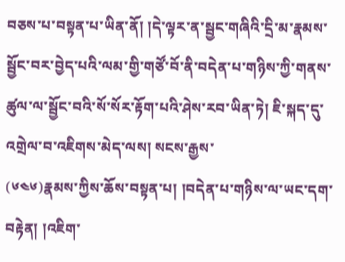བཅས་པ་བསྟན་པ་ཡིན་ནོ། །དེ་ལྟར་ན་སྦྱང་གཞིའི་དྲི་མ་རྣམས་སྦྱོང་བར་བྱེད་པའི་ལམ་གྱི་གཙོ་བོ་ནི་བདེན་པ་གཉིས་ཀྱི་གནས་ཚུལ་ལ་སྦྱོང་བའི་སོ་སོར་རྟོག་པའི་ཤེས་རབ་ཡིན་ཏེ། ཇི་སྐད་དུ་འགྲེལ་བ་འཇིགས་མེད་ལས། སངས་རྒྱས་
(༦༤༦)རྣམས་ཀྱིས་ཆོས་བསྟན་པ། །བདེན་པ་གཉིས་ལ་ཡང་དག་བརྟེན། །འཇིག་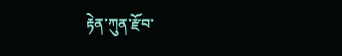རྟེན་ཀུན་རྫོབ་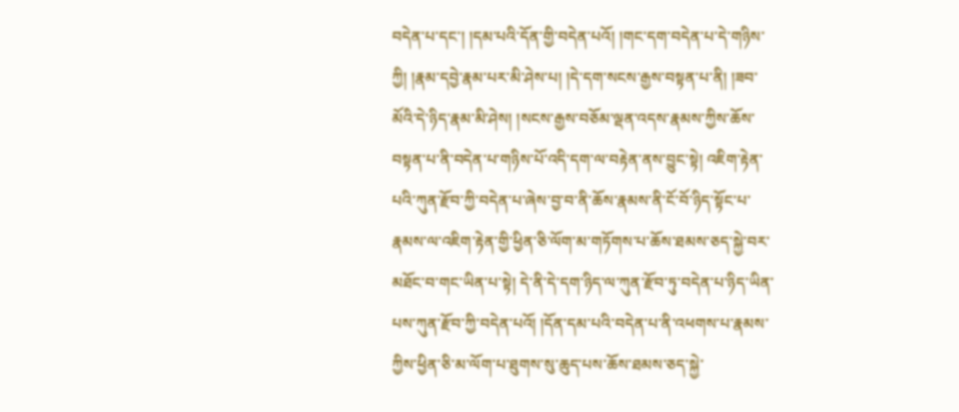བདེན་པ་དང་། །དམ་པའི་དོན་གྱི་བདེན་པའོ། །གང་དག་བདེན་པ་དེ་གཉིས་ཀྱི། །རྣམ་དབྱེ་རྣམ་པར་མི་ཤེས་པ། །དེ་དག་སངས་རྒྱས་བསྟན་པ་ནི། །ཟབ་མོའི་དེ་ཉིད་རྣམ་མི་ཤེས། །སངས་རྒྱས་བཅོམ་ལྡན་འདས་རྣམས་ཀྱིས་ཆོས་བསྟན་པ་ནི་བདེན་པ་གཉིས་པོ་འདི་དག་ལ་བརྟེན་ནས་བྱུང་སྟེ། འཇིག་རྟེན་པའི་ཀུན་རྫོབ་ཀྱི་བདེན་པ་ཞེས་བྱ་བ་ནི་ཆོས་རྣམས་ནི་ངོ་བོ་ཉིད་སྟོང་པ་རྣམས་ལ་འཇིག་རྟེན་གྱི་ཕྱིན་ཅི་ལོག་མ་གཏོགས་པ་ཆོས་ཐམས་ཅད་སྐྱེ་བར་མཐོང་བ་གང་ཡིན་པ་སྟེ། དེ་ནི་དེ་དག་ཉིད་ལ་ཀུན་རྫོབ་ཏུ་བདེན་པ་ཉིད་ཡིན་པས་ཀུན་རྫོབ་ཀྱི་བདེན་པའོ། །དོན་དམ་པའི་བདེན་པ་ནི་འཕགས་པ་རྣམས་ཀྱིས་ཕྱིན་ཅི་མ་ལོག་པ་ཐུགས་སུ་ཆུད་པས་ཆོས་ཐམས་ཅད་སྐྱེ་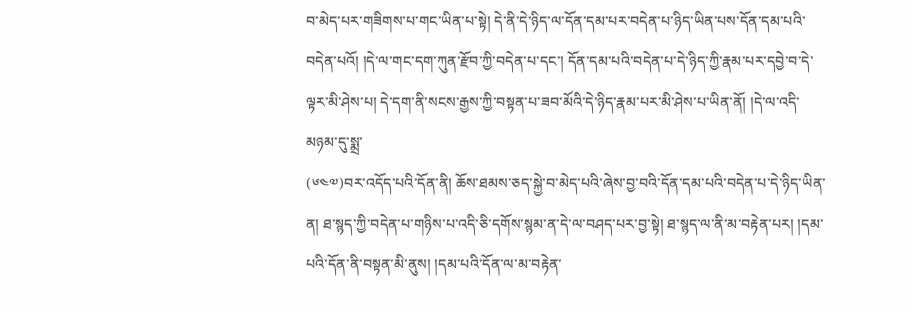བ་མེད་པར་གཟིགས་པ་གང་ཡིན་པ་སྟེ། དེ་ནི་དེ་ཉིད་ལ་དོན་དམ་པར་བདེན་པ་ཉིད་ཡིན་པས་དོན་དམ་པའི་བདེན་པའོ། །དེ་ལ་གང་དག་ཀུན་རྫོབ་ཀྱི་བདེན་པ་དང་། དོན་དམ་པའི་བདེན་པ་དེ་ཉིད་ཀྱི་རྣམ་པར་དབྱེ་བ་དེ་ལྟར་མི་ཤེས་པ། དེ་དག་ནི་སངས་རྒྱས་ཀྱི་བསྟན་པ་ཟབ་མོའི་དེ་ཉིད་རྣམ་པར་མི་ཤེས་པ་ཡིན་ནོ། །དེ་ལ་འདི་མཉམ་དུ་སྨྲ་
(༦༤༧)བར་འདོད་པའི་དོན་ནི། ཆོས་ཐམས་ཅད་སྐྱེ་བ་མེད་པའི་ཞེས་བྱ་བའི་དོན་དམ་པའི་བདེན་པ་དེ་ཉིད་ཡིན་ན། ཐ་སྙད་ཀྱི་བདེན་པ་གཉིས་པ་འདི་ཅི་དགོས་སྙམ་ན་དེ་ལ་བཤད་པར་བྱ་སྟེ། ཐ་སྙད་ལ་ནི་མ་བརྟེན་པར། །དམ་པའི་དོན་ནི་བསྟན་མི་ནུས། །དམ་པའི་དོན་ལ་མ་བརྟེན་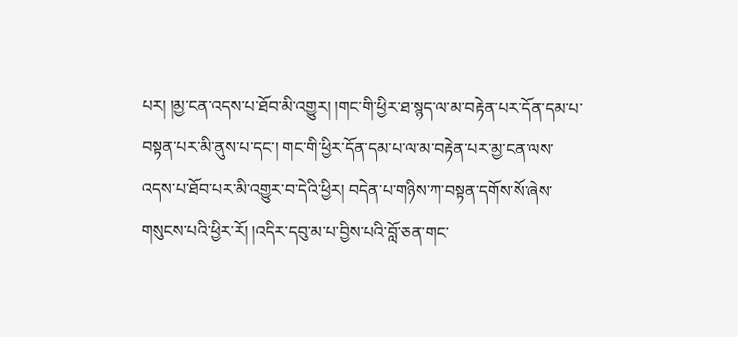པར། །མྱ་ངན་འདས་པ་ཐོབ་མི་འགྱུར། །གང་གི་ཕྱིར་ཐ་སྙད་ལ་མ་བརྟེན་པར་དོན་དམ་པ་བསྟན་པར་མི་ནུས་པ་དང་། གང་གི་ཕྱིར་དོན་དམ་པ་ལ་མ་བརྟེན་པར་མྱ་ངན་ལས་འདས་པ་ཐོབ་པར་མི་འགྱུར་བ་དེའི་ཕྱིར། བདེན་པ་གཉིས་ཀ་བསྟན་དགོས་སོ་ཞེས་གསུངས་པའི་ཕྱིར་རོ། །འདིར་དབུ་མ་པ་བྱིས་པའི་བློ་ཅན་གང་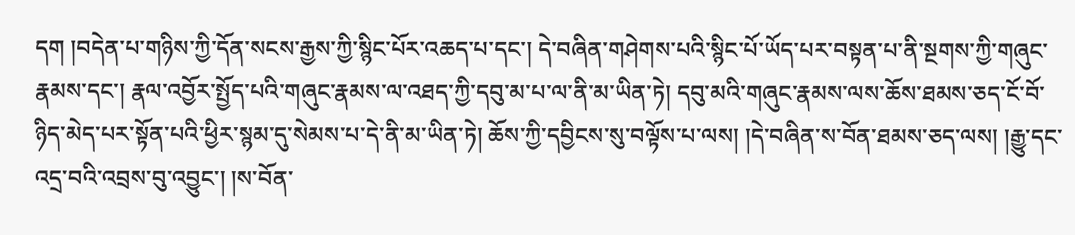དག །བདེན་པ་གཉིས་ཀྱི་དོན་སངས་རྒྱས་ཀྱི་སྙིང་པོར་འཆད་པ་དང་། དེ་བཞིན་གཤེགས་པའི་སྙིང་པོ་ཡོད་པར་བསྟན་པ་ནི་སྔགས་ཀྱི་གཞུང་རྣམས་དང་། རྣལ་འབྱོར་སྤྱོད་པའི་གཞུང་རྣམས་ལ་འཐད་ཀྱི་དབུ་མ་པ་ལ་ནི་མ་ཡིན་ཏེ། དབུ་མའི་གཞུང་རྣམས་ལས་ཆོས་ཐམས་ཅད་ངོ་བོ་ཉིད་མེད་པར་སྟོན་པའི་ཕྱིར་སྙམ་དུ་སེམས་པ་དེ་ནི་མ་ཡིན་ཏེ། ཆོས་ཀྱི་དབྱིངས་སུ་བལྟོས་པ་ལས། །དེ་བཞིན་ས་བོན་ཐམས་ཅད་ལས། །རྒྱུ་དང་འདྲ་བའི་འབྲས་བུ་འབྱུང་། །ས་བོན་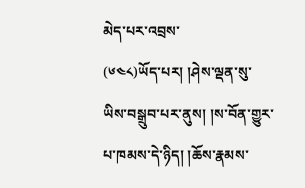མེད་པར་འབྲས་
(༦༤༨)ཡོད་པར། །ཤེས་ལྡན་སུ་ཡིས་བསྒྲུབ་པར་ནུས། །ས་བོན་གྱུར་པ་ཁམས་དེ་ཉིད། །ཆོས་རྣམས་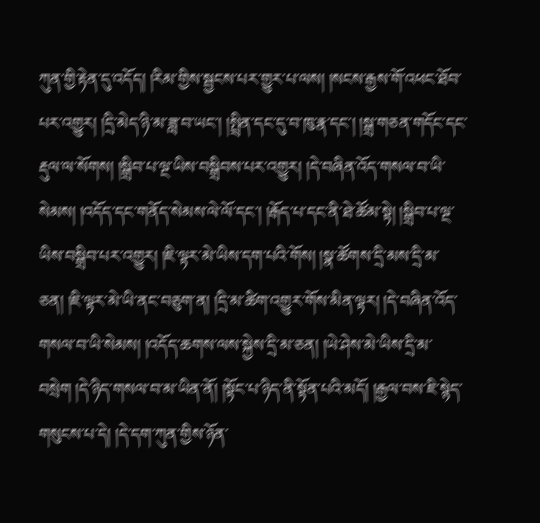ཀུན་གྱི་རྟེན་དུ་འདོད། །རིམ་གྱིས་སྦྱངས་པར་གྱུར་པ་ལས། །སངས་རྒྱས་གོ་འཕང་ཐོབ་པར་འགྱུར། །དྲི་མེད་ཉི་མ་ཟླ་བ་ཡང་། །སྤྲིན་དང་དུ་བ་ཁུ་རྣ་དང་། །སྒྲ་གཅན་གདོང་དང་རྡུལ་ལ་སོགས། །སྒྲིབ་པ་ལྔ་ཡིས་བསྒྲིབས་པར་འགྱུར། །དེ་བཞིན་འོད་གསལ་བ་ཡི་སེམས། །འདོད་དང་གནོད་སེམས་ལེ་ལོ་དང་། །རྒོད་པ་དང་ནི་ཐེ་ཚོམ་སྟེ། །སྒྲིབ་པ་ལྔ་ཡིས་བསྒྲིབ་པར་འགྱུར། །ཇི་ལྟར་མེ་ཡིས་དག་པའི་གོས། །སྣ་ཚོགས་དྲི་མས་དྲི་མ་ཅན། །ཇི་ལྟར་མེ་ཡི་ནང་བཅུག་ན། །དྲི་མ་ཚིག་འགྱུར་གོས་མིན་ལྟར། །དེ་བཞིན་འོད་གསལ་བ་ཡི་སེམས། །འདོད་ཆགས་ལས་སྐྱེས་དྲི་མ་ཅན། །ཡེ་ཤེས་མེ་ཡིས་དྲི་མ་བསྲེག །དེ་ཉིད་གསལ་བ་མ་ཡིན་ནོ། །སྟོང་པ་ཉིད་ནི་སྟོན་པའི་མདོ། །རྒྱལ་བས་ཇི་སྙེད་གསུངས་པ་དེ། །དེ་དག་ཀུན་གྱིས་ཉོན་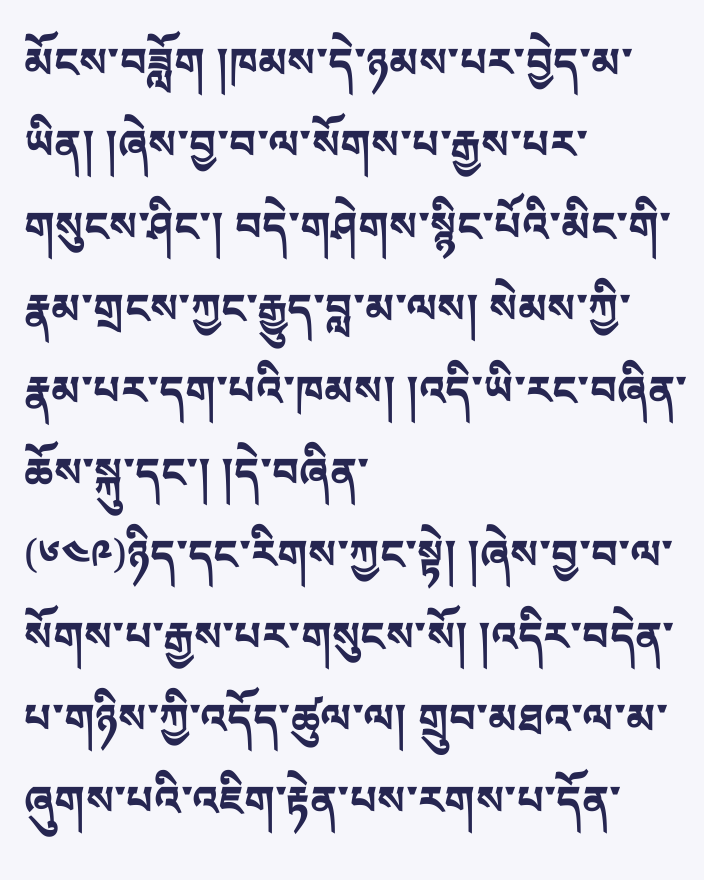མོངས་བཟློག །ཁམས་དེ་ཉམས་པར་བྱེད་མ་ཡིན། །ཞེས་བྱ་བ་ལ་སོགས་པ་རྒྱས་པར་གསུངས་ཤིང་། བདེ་གཤེགས་སྙིང་པོའི་མིང་གི་རྣམ་གྲངས་ཀྱང་རྒྱུད་བླ་མ་ལས། སེམས་ཀྱི་རྣམ་པར་དག་པའི་ཁམས། །འདི་ཡི་རང་བཞིན་ཆོས་སྐུ་དང་། །དེ་བཞིན་
(༦༤༩)ཉིད་དང་རིགས་ཀྱང་སྟེ། །ཞེས་བྱ་བ་ལ་སོགས་པ་རྒྱས་པར་གསུངས་སོ། །འདིར་བདེན་པ་གཉིས་ཀྱི་འདོད་ཚུལ་ལ། གྲུབ་མཐའ་ལ་མ་ཞུགས་པའི་འཇིག་རྟེན་པས་རགས་པ་དོན་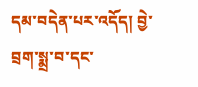དམ་བདེན་པར་འདོད། བྱེ་བྲག་སྨྲ་བ་དང་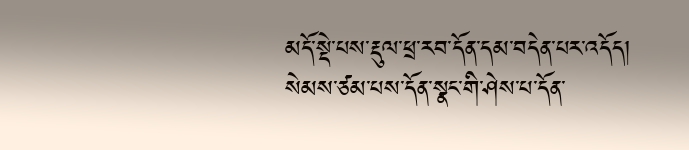མདོ་སྡེ་པས་རྡུལ་ཕྲ་རབ་དོན་དམ་བདེན་པར་འདོད། སེམས་ཙམ་པས་དོན་སྣང་གི་ཤེས་པ་དོན་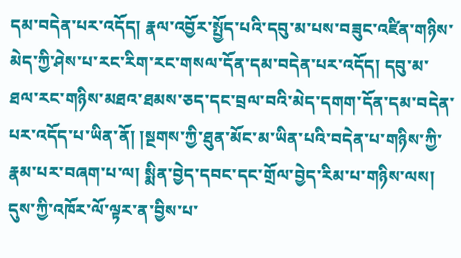དམ་བདེན་པར་འདོད། རྣལ་འབྱོར་སྤྱོད་པའི་དབུ་མ་པས་བཟུང་འཛིན་གཉིས་མེད་ཀྱི་ཤེས་པ་རང་རིག་རང་གསལ་དོན་དམ་བདེན་པར་འདོད། དབུ་མ་ཐལ་རང་གཉིས་མཐའ་ཐམས་ཅད་དང་བྲལ་བའི་མེད་དགག་དོན་དམ་བདེན་པར་འདོད་པ་ཡིན་ནོ། །སྔགས་ཀྱི་ཐུན་མོང་མ་ཡིན་པའི་བདེན་པ་གཉིས་ཀྱི་རྣམ་པར་བཞག་པ་ལ། སྨིན་བྱེད་དབང་དང་གྲོལ་བྱེད་རིམ་པ་གཉིས་ལས། དུས་ཀྱི་འཁོར་ལོ་ལྟར་ན་བྱིས་པ་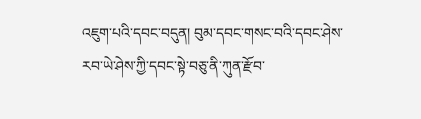འཇུག་པའི་དབང་བདུན། བུམ་དབང་གསང་བའི་དབང་ཤེས་རབ་ཡེ་ཤེས་ཀྱི་དབང་སྟེ་བཅུ་ནི་ཀུན་རྫོབ་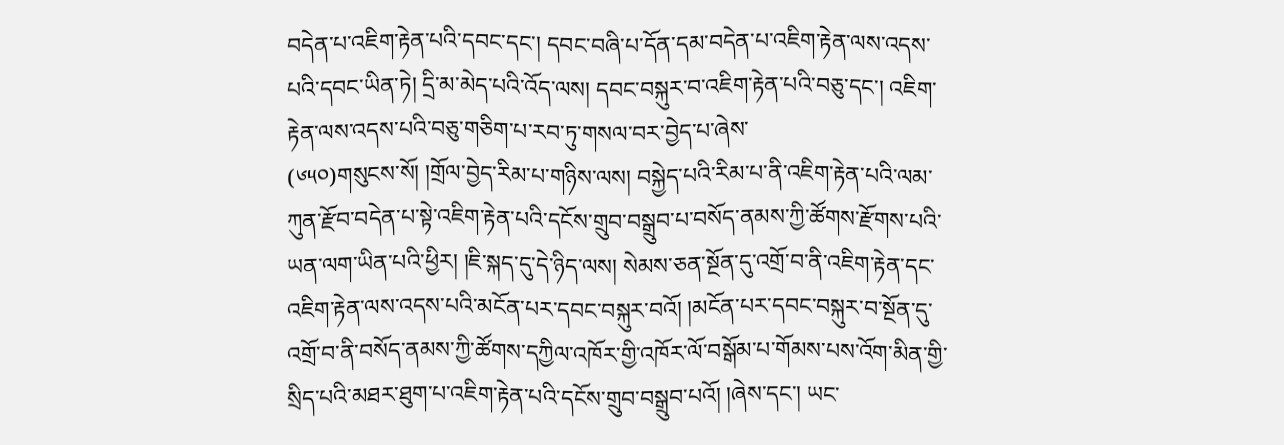བདེན་པ་འཇིག་རྟེན་པའི་དབང་དང་། དབང་བཞི་པ་དོན་དམ་བདེན་པ་འཇིག་རྟེན་ལས་འདས་པའི་དབང་ཡིན་ཏེ། དྲི་མ་མེད་པའི་འོད་ལས། དབང་བསྐུར་བ་འཇིག་རྟེན་པའི་བཅུ་དང་། འཇིག་རྟེན་ལས་འདས་པའི་བཅུ་གཅིག་པ་རབ་ཏུ་གསལ་བར་བྱེད་པ་ཞེས་
(༦༥༠)གསུངས་སོ། །གྲོལ་བྱེད་རིམ་པ་གཉིས་ལས། བསྐྱེད་པའི་རིམ་པ་ནི་འཇིག་རྟེན་པའི་ལམ་ཀུན་རྫོབ་བདེན་པ་སྟེ་འཇིག་རྟེན་པའི་དངོས་གྲུབ་བསྒྲུབ་པ་བསོད་ནམས་ཀྱི་ཚོགས་རྫོགས་པའི་ཡན་ལག་ཡིན་པའི་ཕྱིར། །ཇི་སྐད་དུ་དེ་ཉིད་ལས། སེམས་ཅན་སྔོན་དུ་འགྲོ་བ་ནི་འཇིག་རྟེན་དང་འཇིག་རྟེན་ལས་འདས་པའི་མངོན་པར་དབང་བསྐུར་བའོ། །མངོན་པར་དབང་བསྐུར་བ་སྔོན་དུ་འགྲོ་བ་ནི་བསོད་ནམས་ཀྱི་ཚོགས་དཀྱིལ་འཁོར་གྱི་འཁོར་ལོ་བསྒོམ་པ་གོམས་པས་འོག་མིན་གྱི་སྲིད་པའི་མཐར་ཐུག་པ་འཇིག་རྟེན་པའི་དངོས་གྲུབ་བསྒྲུབ་པའོ། །ཞེས་དང་། ཡང་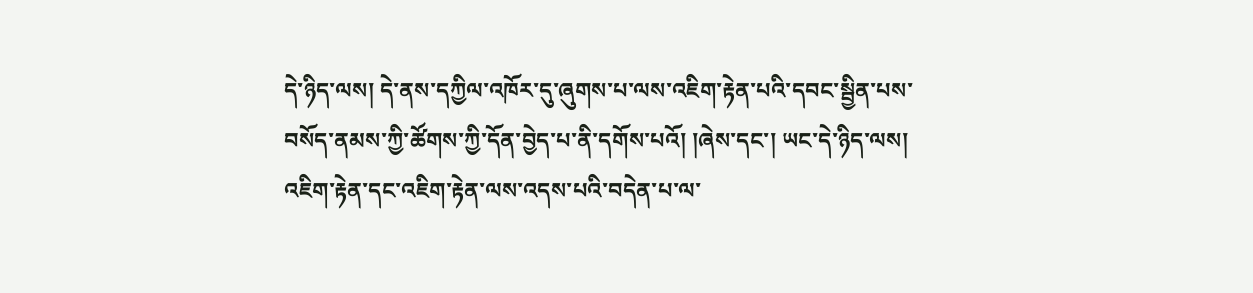དེ་ཉིད་ལས། དེ་ནས་དཀྱིལ་འཁོར་དུ་ཞུགས་པ་ལས་འཇིག་རྟེན་པའི་དབང་སྦྱིན་པས་བསོད་ནམས་ཀྱི་ཚོགས་ཀྱི་དོན་བྱེད་པ་ནི་དགོས་པའོ། །ཞེས་དང་། ཡང་དེ་ཉིད་ལས། འཇིག་རྟེན་དང་འཇིག་རྟེན་ལས་འདས་པའི་བདེན་པ་ལ་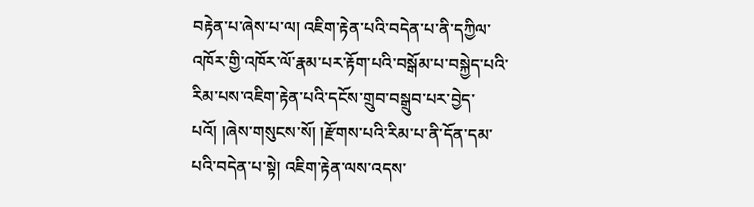བརྟེན་པ་ཞེས་པ་ལ། འཇིག་རྟེན་པའི་བདེན་པ་ནི་དཀྱིལ་འཁོར་གྱི་འཁོར་ལོ་རྣམ་པར་རྟོག་པའི་བསྒོམ་པ་བསྐྱེད་པའི་རིམ་པས་འཇིག་རྟེན་པའི་དངོས་གྲུབ་བསྒྲུབ་པར་བྱེད་པའོ། །ཞེས་གསུངས་སོ། །རྫོགས་པའི་རིམ་པ་ནི་དོན་དམ་པའི་བདེན་པ་སྟེ། འཇིག་རྟེན་ལས་འདས་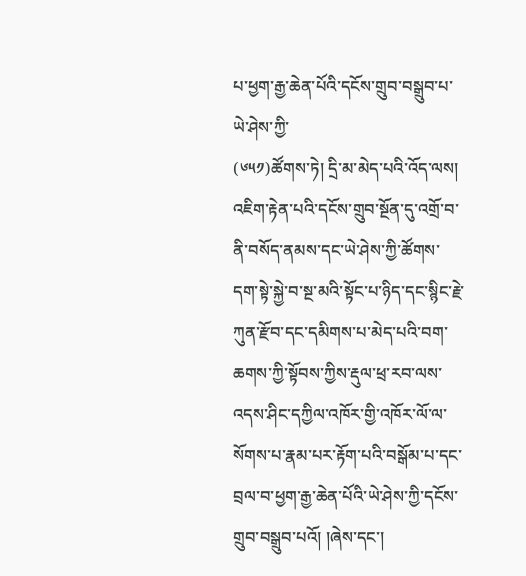པ་ཕྱག་རྒྱ་ཆེན་པོའི་དངོས་གྲུབ་བསྒྲུབ་པ་ཡེ་ཤེས་ཀྱི་
(༦༥༡)ཚོགས་ཏེ། དྲི་མ་མེད་པའི་འོད་ལས། འཇིག་རྟེན་པའི་དངོས་གྲུབ་སྔོན་དུ་འགྲོ་བ་ནི་བསོད་ནམས་དང་ཡེ་ཤེས་ཀྱི་ཚོགས་དག་སྟེ་སྐྱེ་བ་སྔ་མའི་སྟོང་པ་ཉིད་དང་སྙིང་རྗེ་ཀུན་རྫོབ་དང་དམིགས་པ་མེད་པའི་བག་ཆགས་ཀྱི་སྟོབས་ཀྱིས་རྡུལ་ཕྲ་རབ་ལས་འདས་ཤིང་དཀྱིལ་འཁོར་གྱི་འཁོར་ལོ་ལ་སོགས་པ་རྣམ་པར་རྟོག་པའི་བསྒོམ་པ་དང་བྲལ་བ་ཕྱག་རྒྱ་ཆེན་པོའི་ཡེ་ཤེས་ཀྱི་དངོས་གྲུབ་བསྒྲུབ་པའོ། །ཞེས་དང་།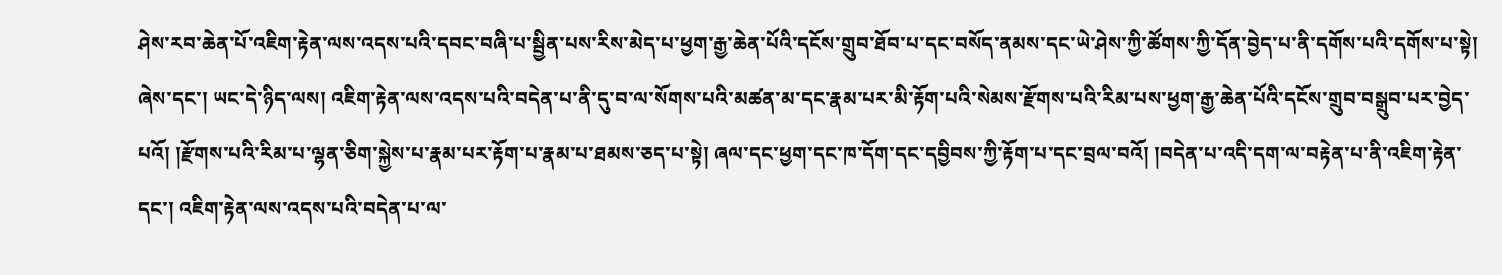ཤེས་རབ་ཆེན་པོ་འཇིག་རྟེན་ལས་འདས་པའི་དབང་བཞི་པ་སྦྱིན་པས་རིས་མེད་པ་ཕྱག་རྒྱ་ཆེན་པོའི་དངོས་གྲུབ་ཐོབ་པ་དང་བསོད་ནམས་དང་ཡེ་ཤེས་ཀྱི་ཚོགས་ཀྱི་དོན་བྱེད་པ་ནི་དགོས་པའི་དགོས་པ་སྟེ། ཞེས་དང་། ཡང་དེ་ཉིད་ལས། འཇིག་རྟེན་ལས་འདས་པའི་བདེན་པ་ནི་དུ་བ་ལ་སོགས་པའི་མཚན་མ་དང་རྣམ་པར་མི་རྟོག་པའི་སེམས་རྫོགས་པའི་རིམ་པས་ཕྱག་རྒྱ་ཆེན་པོའི་དངོས་གྲུབ་བསྒྲུབ་པར་བྱེད་པའོ། །རྫོགས་པའི་རིམ་པ་ལྷན་ཅིག་སྐྱེས་པ་རྣམ་པར་རྟོག་པ་རྣམ་པ་ཐམས་ཅད་པ་སྟེ། ཞལ་དང་ཕྱག་དང་ཁ་དོག་དང་དབྱིབས་ཀྱི་རྟོག་པ་དང་བྲལ་བའོ། །བདེན་པ་འདི་དག་ལ་བརྟེན་པ་ནི་འཇིག་རྟེན་དང་། འཇིག་རྟེན་ལས་འདས་པའི་བདེན་པ་ལ་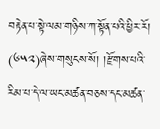བརྟེན་པ་སྟེ་ལམ་གཉིས་ཀ་སྟོན་པའི་ཕྱིར་རོ།
(༦༥༢)ཞེས་གསུངས་སོ། །རྫོགས་པའི་རིམ་པ་དེ་ལ་ཡང་མཚན་བཅས་དང་མཚན་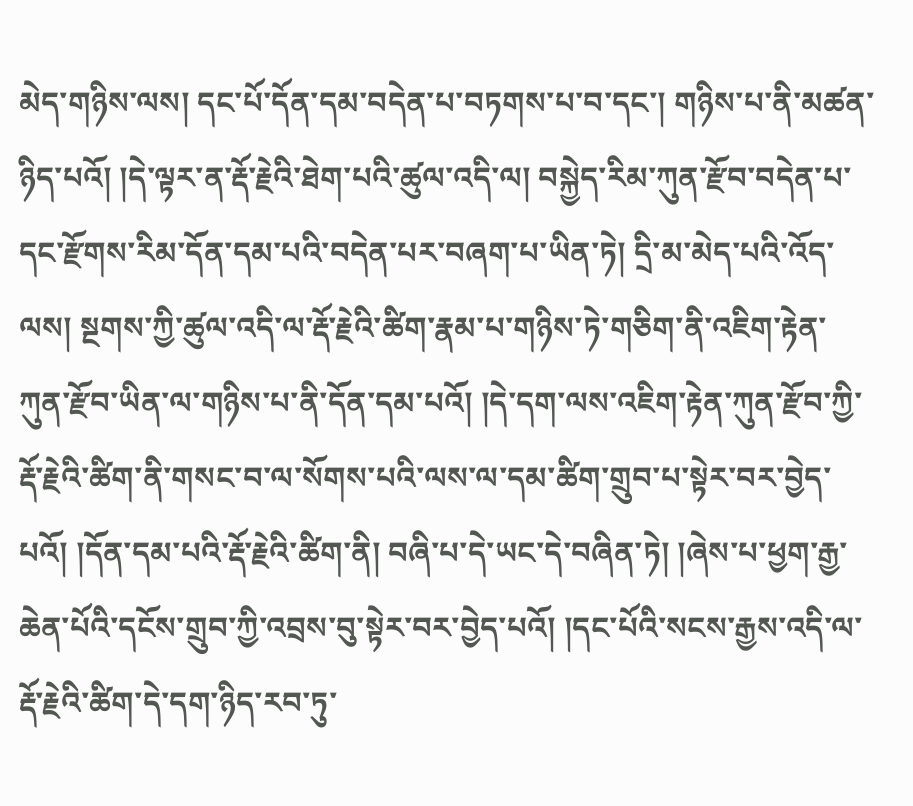མེད་གཉིས་ལས། དང་པོ་དོན་དམ་བདེན་པ་བཏགས་པ་བ་དང་། གཉིས་པ་ནི་མཚན་ཉིད་པའོ། །དེ་ལྟར་ན་རྡོ་རྗེའི་ཐེག་པའི་ཚུལ་འདི་ལ། བསྐྱེད་རིམ་ཀུན་རྫོབ་བདེན་པ་དང་རྫོགས་རིམ་དོན་དམ་པའི་བདེན་པར་བཞག་པ་ཡིན་ཏེ། དྲི་མ་མེད་པའི་འོད་ལས། སྔགས་ཀྱི་ཚུལ་འདི་ལ་རྡོ་རྗེའི་ཚིག་རྣམ་པ་གཉིས་ཏེ་གཅིག་ནི་འཇིག་རྟེན་ཀུན་རྫོབ་ཡིན་ལ་གཉིས་པ་ནི་དོན་དམ་པའོ། །དེ་དག་ལས་འཇིག་རྟེན་ཀུན་རྫོབ་ཀྱི་རྡོ་རྗེའི་ཚིག་ནི་གསང་བ་ལ་སོགས་པའི་ལས་ལ་དམ་ཚིག་གྲུབ་པ་སྟེར་བར་བྱེད་པའོ། །དོན་དམ་པའི་རྡོ་རྗེའི་ཚིག་ནི། བཞི་པ་དེ་ཡང་དེ་བཞིན་ཏེ། །ཞེས་པ་ཕྱག་རྒྱ་ཆེན་པོའི་དངོས་གྲུབ་ཀྱི་འབྲས་བུ་སྟེར་བར་བྱེད་པའོ། །དང་པོའི་སངས་རྒྱས་འདི་ལ་རྡོ་རྗེའི་ཚིག་དེ་དག་ཉིད་རབ་ཏུ་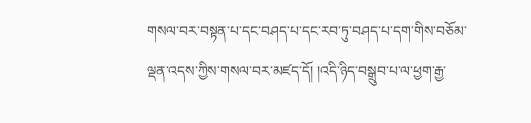གསལ་བར་བསྟན་པ་དང་བཤད་པ་དང་རབ་ཏུ་བཤད་པ་དག་གིས་བཅོམ་ལྡན་འདས་ཀྱིས་གསལ་བར་མཛད་དོ། །འདི་ཉིད་བསྒྲུབ་པ་ལ་ཕྱག་རྒྱ་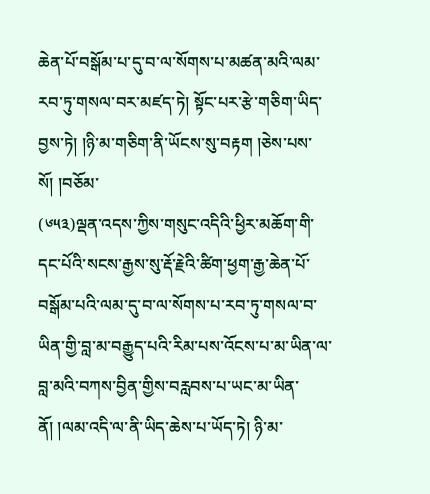ཆེན་པོ་བསྒོམ་པ་དུ་བ་ལ་སོགས་པ་མཚན་མའི་ལམ་རབ་ཏུ་གསལ་བར་མཛད་ཏེ། སྟོང་པར་རྩེ་གཅིག་ཡིད་བྱས་ཏེ། །ཉི་མ་གཅིག་ནི་ཡོངས་སུ་བརྟག །ཅེས་པས་སོ། །བཅོམ་
(༦༥༣)ལྡན་འདས་ཀྱིས་གསུང་འདིའི་ཕྱིར་མཆོག་གི་དང་པོའི་སངས་རྒྱས་སུ་རྡོ་རྗེའི་ཚིག་ཕྱག་རྒྱ་ཆེན་པོ་བསྒོམ་པའི་ལམ་དུ་བ་ལ་སོགས་པ་རབ་ཏུ་གསལ་བ་ཡིན་གྱི་བླ་མ་བརྒྱུད་པའི་རིམ་པས་འོངས་པ་མ་ཡིན་ལ་བླ་མའི་བཀས་བྱིན་གྱིས་བརླབས་པ་ཡང་མ་ཡིན་ནོ། །ལམ་འདི་ལ་ནི་ཡིད་ཆེས་པ་ཡོད་ཏེ། ཉི་མ་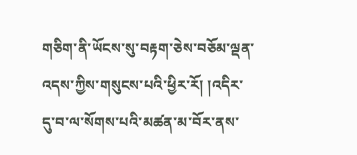གཅིག་ནི་ཡོངས་སུ་བརྟག་ཅེས་བཅོམ་ལྡན་འདས་ཀྱིས་གསུངས་པའི་ཕྱིར་རོ། །འདིར་དུ་བ་ལ་སོགས་པའི་མཚན་མ་བོར་ནས་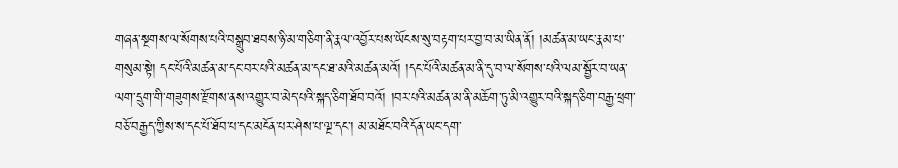གཞན་སྔགས་ལ་སོགས་པའི་བསྒྲུབ་ཐབས་ཉི་མ་གཅིག་ནི་རྣལ་འབྱོར་པས་ཡོངས་སུ་བརྟག་པར་བྱ་བ་མ་ཡིན་ནོ། །མཚན་མ་ཡང་རྣམ་པ་གསུམ་སྟེ། དང་པོའི་མཚན་མ་དང་བར་པའི་མཚན་མ་དང་ཐ་མའི་མཚན་མའོ། །དང་པོའི་མཚན་མ་ནི་དུ་བ་ལ་སོགས་པའི་ལམ་སྦྱོར་བ་ཡན་ལག་དྲུག་གི་གཟུགས་རྫོགས་ནས་འགྱུར་བ་མེད་པའི་སྐད་ཅིག་ཐོབ་བའོ། །བར་པའི་མཚན་མ་ནི་མཆོག་ཏུ་མི་འགྱུར་བའི་སྐད་ཅིག་བརྒྱ་ཕྲག་བཅོ་བརྒྱད་ཀྱིས་ས་དང་པོ་ཐོབ་པ་དང་མངོན་པར་ཤེས་པ་ལྔ་དང་། མ་མཐོང་བའི་དོན་ཡང་དག་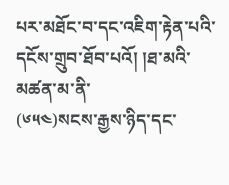པར་མཐོང་བ་དང་འཇིག་རྟེན་པའི་དངོས་གྲུབ་ཐོབ་པའོ། །ཐ་མའི་མཚན་མ་ནི་
(༦༥༤)སངས་རྒྱས་ཉིད་དང་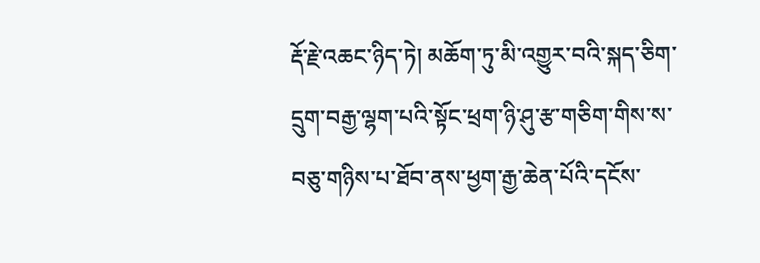རྡོ་རྗེ་འཆང་ཉིད་ཏེ། མཆོག་ཏུ་མི་འགྱུར་བའི་སྐད་ཅིག་དྲུག་བརྒྱ་ལྷག་པའི་སྟོང་ཕྲག་ཉི་ཤུ་རྩ་གཅིག་གིས་ས་བཅུ་གཉིས་པ་ཐོབ་ནས་ཕྱག་རྒྱ་ཆེན་པོའི་དངོས་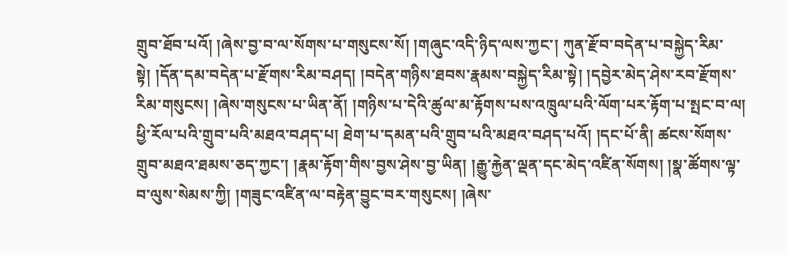གྲུབ་ཐོབ་པའོ། །ཞེས་བྱ་བ་ལ་སོགས་པ་གསུངས་སོ། །གཞུང་འདི་ཉིད་ལས་ཀྱང་། ཀུན་རྫོབ་བདེན་པ་བསྐྱེད་རིམ་སྟེ། །དོན་དམ་བདེན་པ་རྫོགས་རིམ་བཤད། །བདེན་གཉིས་ཐབས་རྣམས་བསྐྱེད་རིམ་སྟེ། །དབྱེར་མེད་ཤེས་རབ་རྫོགས་རིམ་གསུངས། །ཞེས་གསུངས་པ་ཡིན་ནོ། །གཉིས་པ་དེའི་ཚུལ་མ་རྟོགས་པས་འཁྲུལ་པའི་ལོག་པར་རྟོག་པ་སྤང་བ་ལ། ཕྱི་རོལ་པའི་གྲུབ་པའི་མཐའ་བཤད་པ། ཐེག་པ་དམན་པའི་གྲུབ་པའི་མཐའ་བཤད་པའོ། །དང་པོ་ནི། ཚངས་སོགས་གྲུབ་མཐའ་ཐམས་ཅད་ཀྱང་། །རྣམ་རྟོག་གིས་བྱས་ཤེས་བྱ་ཡིན། །རྒྱུ་རྐྱེན་ལྡན་དང་མེད་འཛིན་སོགས། །སྣ་ཚོགས་ལྟ་བ་ལུས་སེམས་ཀྱི། །གཟུང་འཛིན་ལ་བརྟེན་བྱུང་བར་གསུངས། །ཞེས་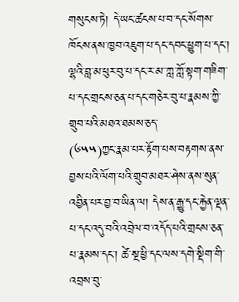གསུངས་ཏེ། དེ་ཡང་ཚངས་པ་བ་དང་སོགས་ཁོངས་ནས་ཁྱབ་འཇུག་པ་དང་དབང་ཕྱུག་པ་དང་། ལྷའི་བླ་མ་ཕུར་བུ་པ་དང་ར་མ་་ཀླ་ཀློ་སྟག་གཟིག་པ་དང་གྲངས་ཅན་པ་དང་གཅེར་བུ་པ་རྣམས་ཀྱི་གྲུབ་པའི་མཐའ་ཐམས་ཅད་
(༦༥༥)ཀྱང་རྣམ་པར་རྟོག་པས་བརྟགས་ནས་བྱས་པའི་ལོག་པའི་གྲུབ་མཐར་ཤེས་ནས་སུན་འབྱིན་པར་བྱ་བ་ཡིན་ལ། དེས་ན་རྒྱུ་དང་རྐྱེན་ལྡན་པ་དང་འདུ་བའི་འབྲེལ་བ་འདོད་པའི་གྲངས་ཅན་པ་རྣམས་དང་། ཚེ་སྔ་ཕྱི་དང་ལས་དགེ་སྡིག་གི་འབྲས་བུ་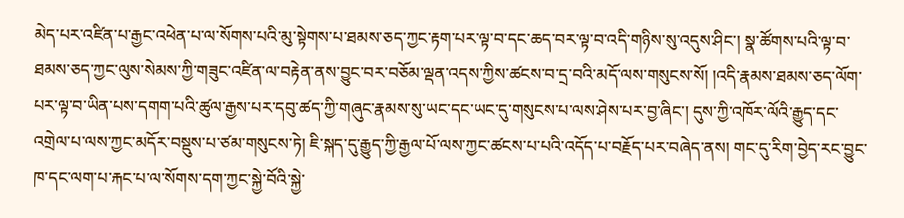མེད་པར་འཛིན་པ་རྒྱང་འཕེན་པ་ལ་སོགས་པའི་མུ་སྟེགས་པ་ཐམས་ཅད་ཀྱང་རྟག་པར་ལྟ་བ་དང་ཆད་བར་ལྟ་བ་འདི་གཉིས་སུ་འདུས་ཤིང་། སྣ་ཚོགས་པའི་ལྟ་བ་ཐམས་ཅད་ཀྱང་ལུས་སེམས་ཀྱི་གཟུང་འཛིན་ལ་བརྟེན་ནས་བྱུང་བར་བཅོམ་ལྡན་འདས་ཀྱིས་ཚངས་བ་དྲ་བའི་མདོ་ལས་གསུངས་སོ། །འདི་རྣམས་ཐམས་ཅད་ལོག་པར་ལྟ་བ་ཡིན་པས་དགག་པའི་ཚུལ་རྒྱས་པར་དབུ་ཚད་ཀྱི་གཞུང་རྣམས་སུ་ཡང་དང་ཡང་དུ་གསུངས་པ་ལས་ཤེས་པར་བྱ་ཞིང་། དུས་ཀྱི་འཁོར་ལོའི་རྒྱུད་དང་འགྲེལ་པ་ལས་ཀྱང་མདོར་བསྡུས་པ་ཙམ་གསུངས་ཏེ། ཇི་སྐད་དུ་རྒྱུད་ཀྱི་རྒྱལ་པོ་ལས་ཀྱང་ཚངས་པ་པའི་འདོད་པ་བརྗོད་པར་བཞེད་ནས། གང་དུ་རིག་བྱེད་རང་བྱུང་ཁ་དང་ལག་པ་རྐང་པ་ལ་སོགས་དག་ཀྱང་སྐྱེ་བོའི་སྐྱེ་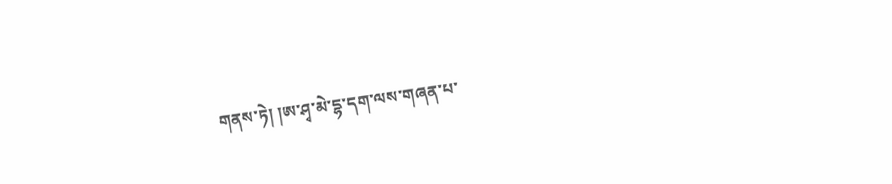གནས་ཏེ། །ཨ་ཤྭ་མེ་དྷ་དག་ལས་གཞན་པ་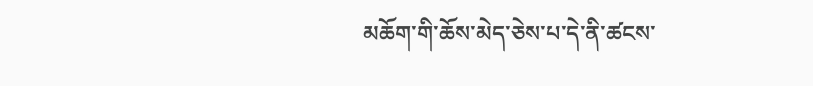མཆོག་གི་ཆོས་མེད་ཅེས་པ་དེ་ནི་ཚངས་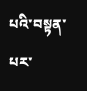པའི་བསྟན་པར་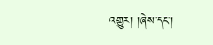འགྱུར། །ཞེས་དང་།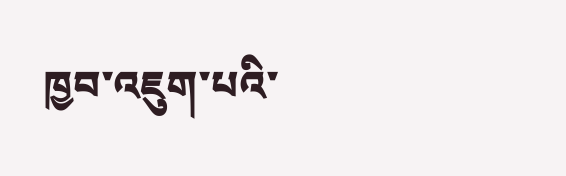ཁྱབ་འཇུག་པའི་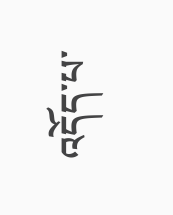འདོད་པ་